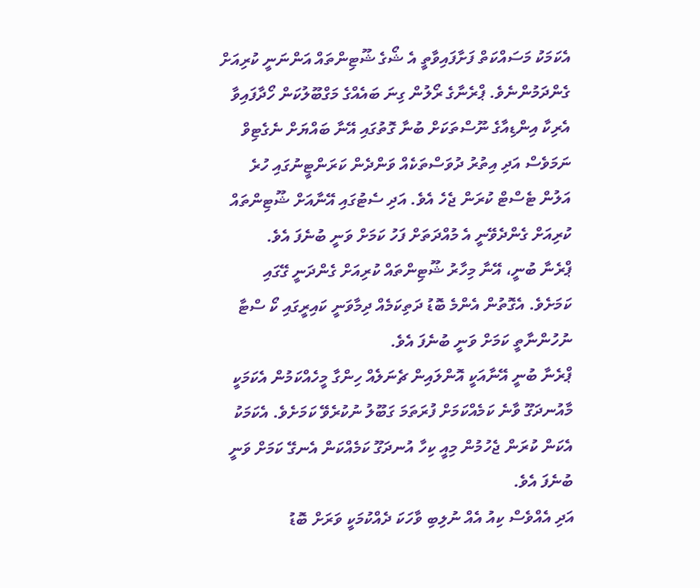އެކަމަކު މަސައްކަތް ފަށާފައިވާތީ އެ ޝޯގެ ޝޫޓިންތައް އަންނަނީ ކުރިއަށް ގެންދަމުންނެވެ. ޕްރެނާގެ ރޯލުން ގިނަ ބައެއްގެ މަގްބޫލުކަން ހޯދާފައިވާ އެރިކާ އިންޑިއާގެ ނޫސްތަކަށް ބުނާ ގޮތުގައި އޭނާ ބައްޔަށް ނެގެޓިވް ނަމަވެސް އަދި އިތުރު ދުވަސްތަކެއް ވަންދެން ކަރަންޓީނުގައި ހުރެ އަލުން ޓެސްޓް ކުރަން ޖެހެ އެވެ. އަދި ސެޓުގައި އޭނާއަށް ޝޫޓިންތައް ކުރިއަށް ގެންދެވޭނީ އެ މުއްދަތަށް ފަހު ކަމަށް ވަނީ ބުނެފަ އެވެ.
ޕްރެނާ ބުނީ، އޭނާ މިހާރު ޝޫޓިންތައް ކުރިއަށް ގެންދަނީ ގޭގައި ކަމަށެވެ. އެގޮތުން އެންމެ ބޮޑު ދަތިކަމެއް ދިމާވަނީ ކައިރީގައި ކޯ ސްޓާ ނުހުންނާތީ ކަމަށް ވަނީ ބުނެފަ އެވެ.
ޕްރެނާ ބުނީ އޭނާއަކީ އޮންލައިން ޗެނަލެއް ހިންގާ މީހެއްކަމުން އެކަމަކީ މާއުނދަގޫ ވާނެ ކަމެއްކަމަށް ފުރަތަމަ ގަބޫލު ނުކުރެވޭ ކަމަށެވެ. އެކަމަކު އެކަން ކުރަން ޖެހުމުން މިއީ ކިހާ އުނދަގޫ ކަމެއްކަން އެނގޭ ކަމަށް ވަނީ ބުނެފަ އެވެ.
އަދި އެއްވެސް ކިއު އެއް ނުލިބި ވާހަކަ ދެއްކުމަކީ ވަރަށް ބޮޑު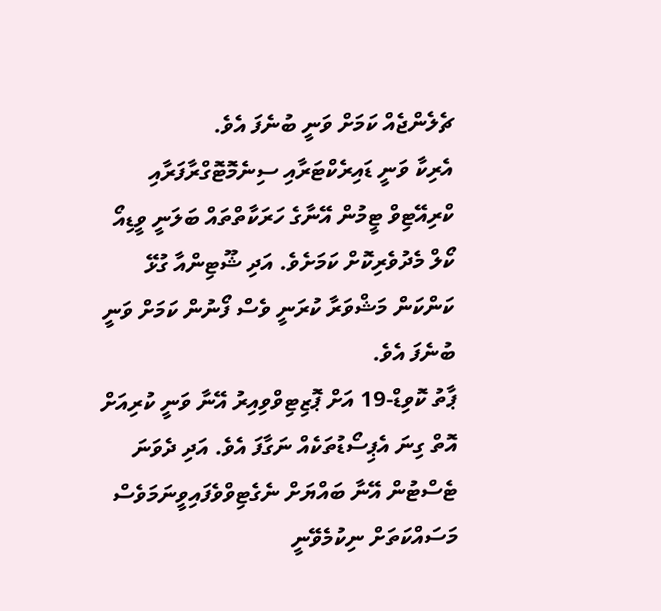ޗެލެންޖެއް ކަމަށް ވަނީ ބުނެފަ އެވެ.
އެރިކާ ވަނީ ޑައިރެކްޓަރާއި ސިނެމޮޓޮގްރާފަރާއި ކްރިއޭޓިވް ޓީމުން އޭނާގެ ހަރަކާތްތައް ބަލަނީ ވީޑިއޯ ކޯލް މެދުވެރިކޮށް ކަމަށެވެ. އަދި ޝޫޓިންއާ ގުޅޭ ކަންކަން މަޝްވަރާ ކުރަނީ ވެސް ފޯނުން ކަމަށް ވަނީ ބުނެފަ އެވެ.
ޕާތު ކޮވިޑް-19 އަށް ޕޮޒިޓިވްވިއިރު އޭނާ ވަނީ ކުރިއަށް އޮތް ގިނަ އެޕިސޯޑުތަކެއް ނަގާފަ އެވެ. އަދި ދެވަނަ ޓެސްޓުން އޭނާ ބައްޔަށް ނެގެޓިވްވެފައިވީނަމަވެސް މަސައްކަތަށް ނިކުމެވޭނީ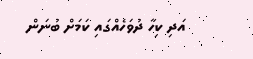އަދި ކިހާ ދުވަހެއްގައި ކަމަށް ބުނަން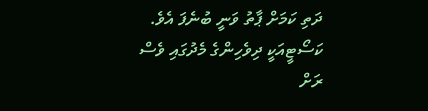ދަތި ކަމަށް ޕާތު ވަނީ ބުނެފަ އެވެ.
ކަސޯޓީއަކީ ދިވެހިންގެ މެދުގައި ވެސް ރަށް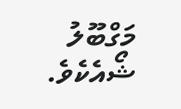މަގްބޫލު ޝޯއެކެވެ.